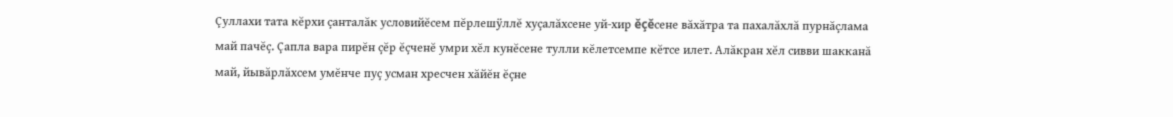Çуллахи тата кĕрхи çанталăк условийĕсем пĕрлешÿллĕ хуçалăхсене уй-хир ĕçĕсене вăхăтра та пахалăхлă пурнăçлама май пачĕç. Çапла вара пирĕн çĕр ĕçченĕ умри хĕл кунĕсене тулли кĕлетсемпе кĕтсе илет. Алăкран хĕл сивви шакканă май, йывăрлăхсем умĕнче пуç усман хресчен хăйĕн ĕçне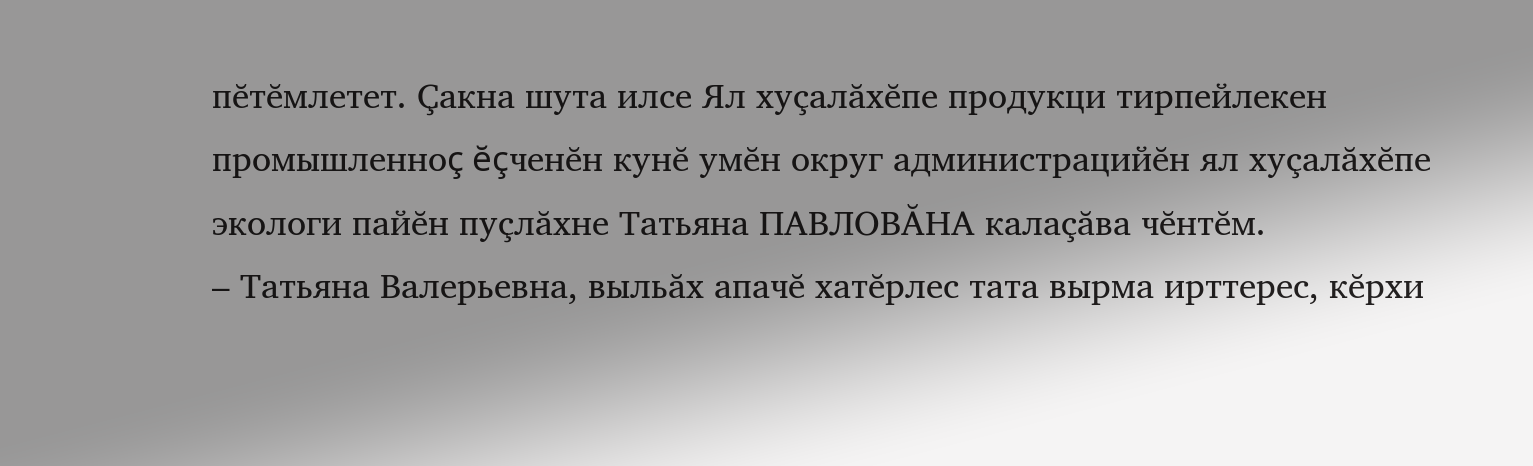пĕтĕмлетет. Çакна шута илсе Ял хуçалăхĕпе продукци тирпейлекен промышленноç ĕçченĕн кунĕ умĕн округ администрацийĕн ял хуçалăхĕпе экологи пайĕн пуçлăхне Татьяна ПАВЛОВĂНА калаçăва чĕнтĕм.
– Татьяна Валерьевна, выльăх апачĕ хатĕрлес тата вырма ирттерес, кĕрхи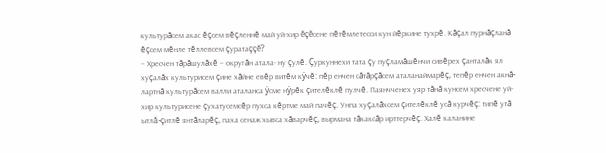культурăсем акас ĕçсем вĕçленнĕ май уй-хир ĕçĕсене пĕтĕмлетесси кун йĕркине тухрĕ. Кăçал пурнăçланă ĕçсем мĕнле тĕллевсем çуратаççĕ?
– Хресчен тăрăшулăхĕ – округăн атала- ну çулĕ. Çуркуннехи тата çу пуçламăшĕнчи сивĕрех çанталăк ял хуçалăх культурисем çине хăйне евĕр витĕм кÿчĕ: пĕр енчен сăтăрçăсем аталанаймарĕç, тепĕр енчен акнă-лартнă культурăсем валли аталанса ÿсме нÿрĕк çителĕклĕ пулчĕ. Паянчченех уяр тăнă кунсем хресчене уй-хир культурисене çухатусемсĕр пухса кĕртме май пачĕç. Унпа хуçалăхсем çителĕклĕ усă курчĕç: типĕ утă ытлă-çитлĕ янтăларĕç, паха сенаж хывса хăварчĕç, вырмана тăкаксăр ирттерчĕç. Халĕ каланине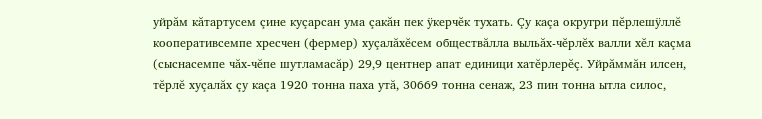уйрăм кăтартусем çине куçарсан ума çакăн пек ÿкерчĕк тухать. Çу каçа округри пĕрлешÿллĕ кооперативсемпе хресчен (фермер) хуçалăхĕсем обществăлла выльăх-чĕрлĕх валли хĕл каçма (сыснасемпе чăх-чĕпе шутламасăр) 29,9 центнер апат единици хатĕрлерĕç. Уйрăммăн илсен, тĕрлĕ хуçалăх çу каçа 1920 тонна паха утă, 30669 тонна сенаж, 23 пин тонна ытла силос,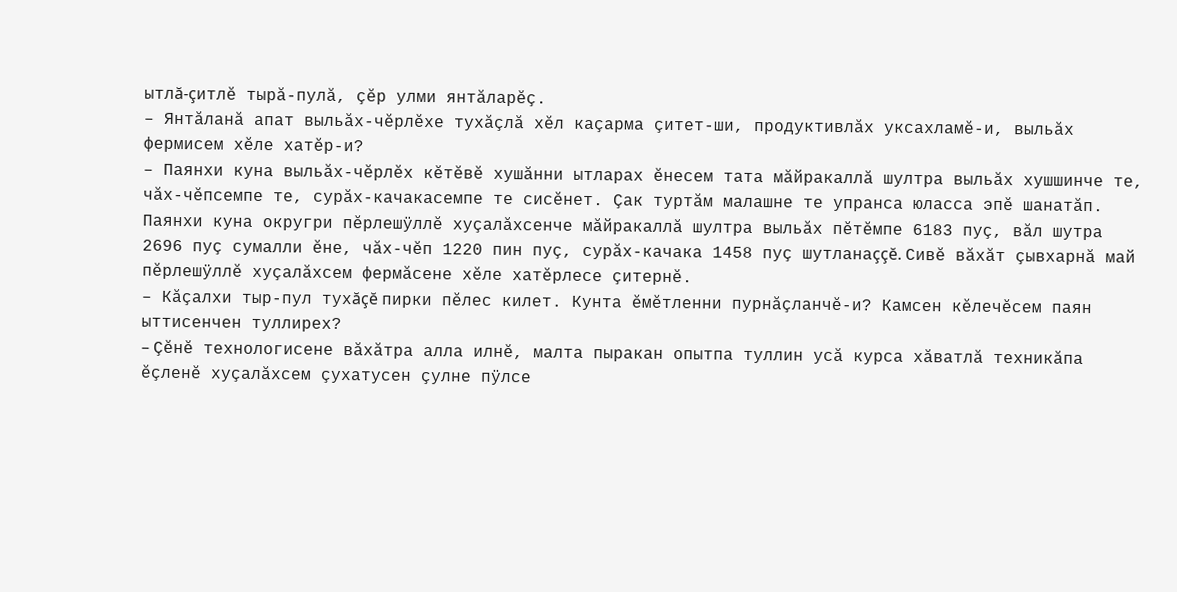ытлă-çитлĕ тырă-пулă, çĕр улми янтăларĕç.
– Янтăланă апат выльăх-чĕрлĕхе тухăçлă хĕл каçарма çитет-ши, продуктивлăх уксахламĕ-и, выльăх фермисем хĕле хатĕр-и?
– Паянхи куна выльăх-чĕрлĕх кĕтĕвĕ хушăнни ытларах ĕнесем тата мăйракаллă шултра выльăх хушшинче те, чăх-чĕпсемпе те, сурăх-качакасемпе те сисĕнет. Çак туртăм малашне те упранса юласса эпĕ шанатăп. Паянхи куна округри пĕрлешÿллĕ хуçалăхсенче мăйракаллă шултра выльăх пĕтĕмпе 6183 пуç, вăл шутра 2696 пуç сумалли ĕне, чăх-чĕп 1220 пин пуç, сурăх-качака 1458 пуç шутланаççĕ. Сивĕ вăхăт çывхарнă май пĕрлешÿллĕ хуçалăхсем фермăсене хĕле хатĕрлесе çитернĕ.
– Кăçалхи тыр-пул тухăçĕ пирки пĕлес килет. Кунта ĕмĕтленни пурнăçланчĕ-и? Камсен кĕлечĕсем паян ыттисенчен туллирех?
– Çĕнĕ технологисене вăхăтра алла илнĕ, малта пыракан опытпа туллин усă курса хăватлă техникăпа ĕçленĕ хуçалăхсем çухатусен çулне пÿлсе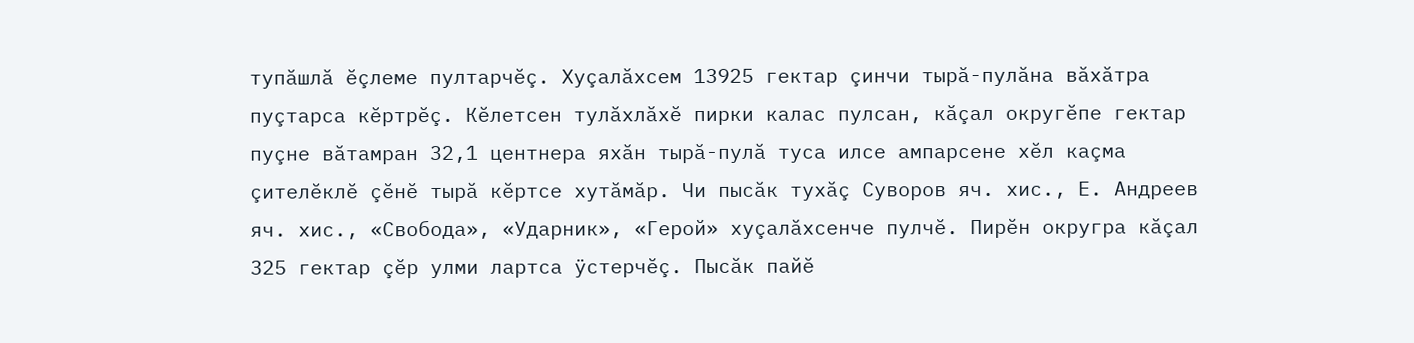тупăшлă ĕçлеме пултарчĕç. Хуçалăхсем 13925 гектар çинчи тырă-пулăна вăхăтра пуçтарса кĕртрĕç. Кĕлетсен тулăхлăхĕ пирки калас пулсан, кăçал округĕпе гектар пуçне вăтамран 32,1 центнера яхăн тырă-пулă туса илсе ампарсене хĕл каçма çителĕклĕ çĕнĕ тырă кĕртсе хутăмăр. Чи пысăк тухăç Суворов яч. хис., Е. Андреев яч. хис., «Свобода», «Ударник», «Герой» хуçалăхсенче пулчĕ. Пирĕн округра кăçал 325 гектар çĕр улми лартса ÿстерчĕç. Пысăк пайĕ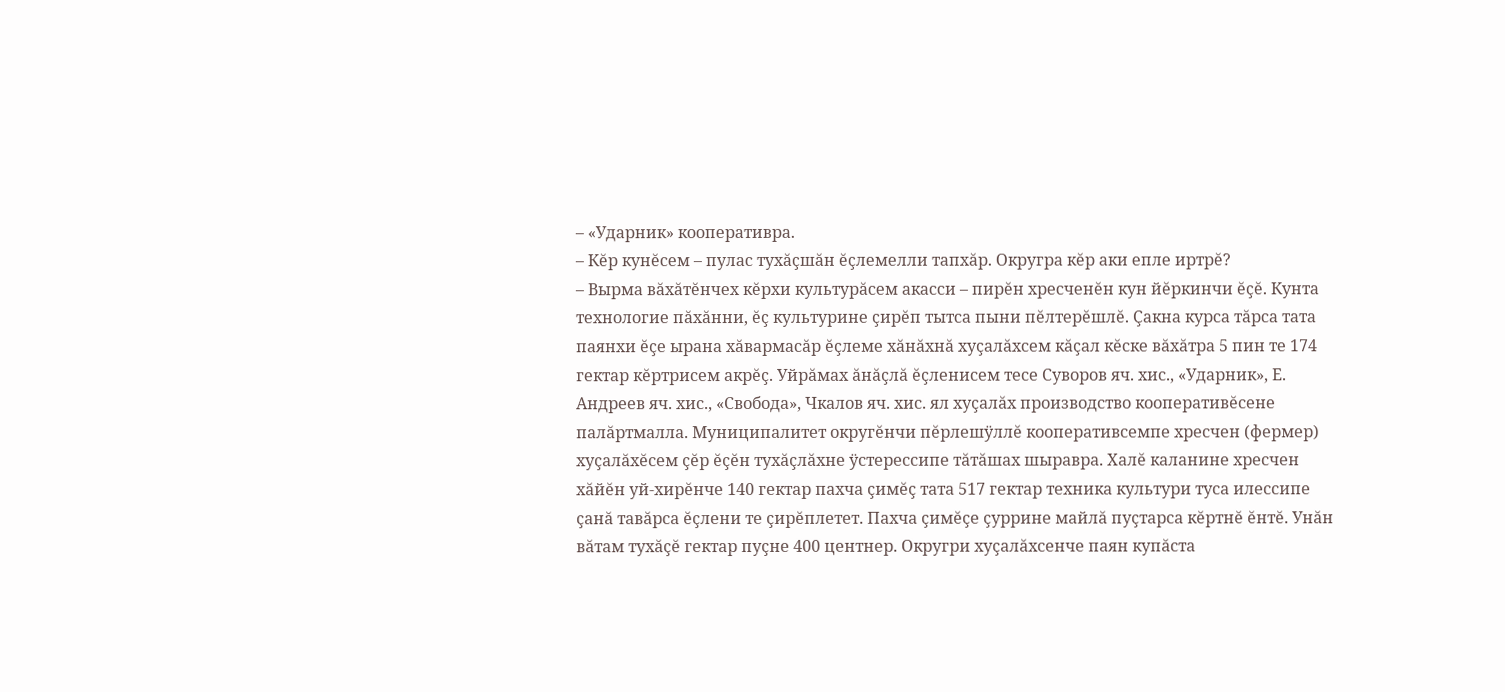– «Ударник» кооперативра.
– Кĕр кунĕсем – пулас тухăçшăн ĕçлемелли тапхăр. Округра кĕр аки епле иртрĕ?
– Вырма вăхăтĕнчех кĕрхи культурăсем акасси – пирĕн хресченĕн кун йĕркинчи ĕçĕ. Кунта технологие пăхăнни, ĕç культурине çирĕп тытса пыни пĕлтерĕшлĕ. Çакна курса тăрса тата паянхи ĕçе ырана хăвармасăр ĕçлеме хăнăхнă хуçалăхсем кăçал кĕске вăхăтра 5 пин те 174 гектар кĕртрисем акрĕç. Уйрăмах ăнăçлă ĕçленисем тесе Суворов яч. хис., «Ударник», Е. Андреев яч. хис., «Свобода», Чкалов яч. хис. ял хуçалăх производство кооперативĕсене палăртмалла. Муниципалитет округĕнчи пĕрлешÿллĕ кооперативсемпе хресчен (фермер) хуçалăхĕсем çĕр ĕçĕн тухăçлăхне ÿстерессипе тăтăшах шыравра. Халĕ каланине хресчен хăйĕн уй-хирĕнче 140 гектар пахча çимĕç тата 517 гектар техника культури туса илессипе çанă тавăрса ĕçлени те çирĕплетет. Пахча çимĕçе çуррине майлă пуçтарса кĕртнĕ ĕнтĕ. Унăн вăтам тухăçĕ гектар пуçне 400 центнер. Округри хуçалăхсенче паян купăста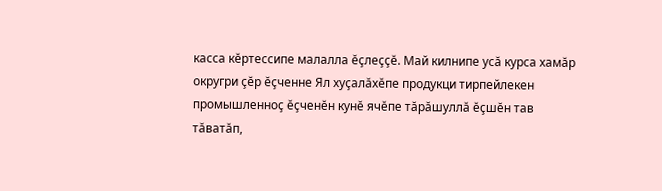касса кĕртессипе малалла ĕçлеççĕ. Май килнипе усă курса хамăр округри çĕр ĕçченне Ял хуçалăхĕпе продукци тирпейлекен промышленноç ĕçченĕн кунĕ ячĕпе тăрăшуллă ĕçшĕн тав тăватăп,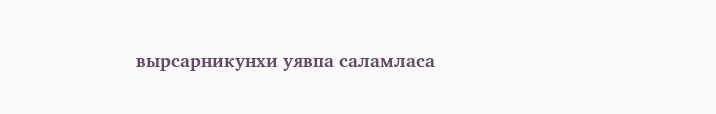вырсарникунхи уявпа саламласа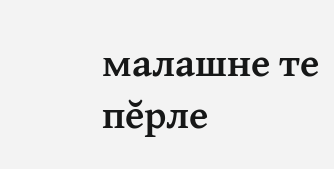малашне те пĕрле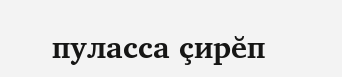пуласса çирĕп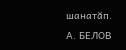шанатăп.
А. БЕЛОВ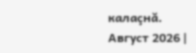калаçнă.
Август 2026 |